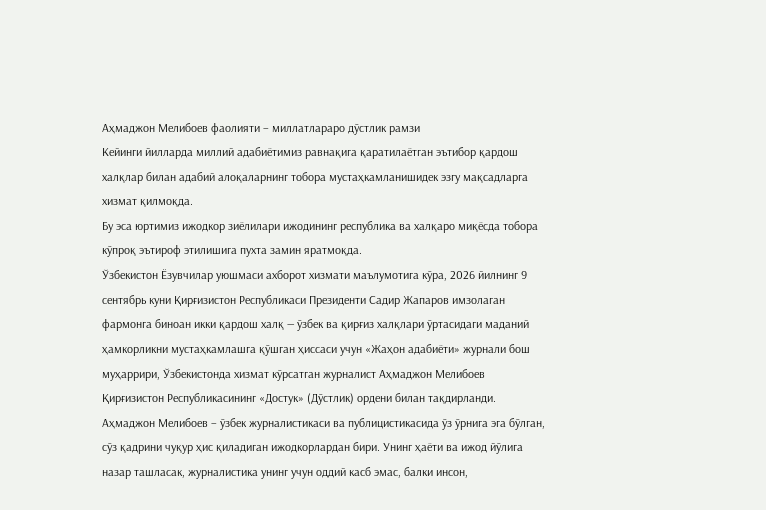Аҳмаджон Мелибоев фаолияти – миллатлараро дўстлик рамзи
Кейинги йилларда миллий адабиётимиз равнақига қаратилаётган эътибор қардош халқлар билан адабий алоқаларнинг тобора мустаҳкамланишидек эзгу мақсадларга хизмат қилмоқда.
Бу эса юртимиз ижодкор зиёлилари ижодининг республика ва халқаро миқёсда тобора кўпроқ эътироф этилишига пухта замин яратмоқда.
Ўзбекистон Ёзувчилар уюшмаси ахборот хизмати маълумотига кўра, 2026 йилнинг 9 сентябрь куни Қирғизистон Республикаси Президенти Садир Жапаров имзолаган фармонга биноан икки қардош халқ — ўзбек ва қирғиз халқлари ўртасидаги маданий ҳамкорликни мустаҳкамлашга қўшган ҳиссаси учун «Жаҳон адабиёти» журнали бош муҳаррири, Ўзбекистонда хизмат кўрсатган журналист Аҳмаджон Мелибоев Қирғизистон Республикасининг «Достук» (Дўстлик) ордени билан тақдирланди.
Аҳмаджон Мелибоев – ўзбек журналистикаси ва публицистикасида ўз ўрнига эга бўлган, сўз қадрини чуқур ҳис қиладиган ижодкорлардан бири. Унинг ҳаёти ва ижод йўлига назар ташласак, журналистика унинг учун оддий касб эмас, балки инсон,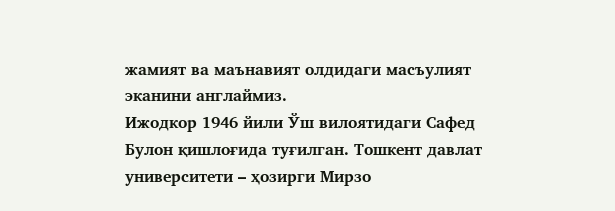жамият ва маънавият олдидаги масъулият эканини англаймиз.
Ижодкор 1946 йили Ўш вилоятидаги Сафед Булон қишлоғида туғилган. Тошкент давлат университети – ҳозирги Мирзо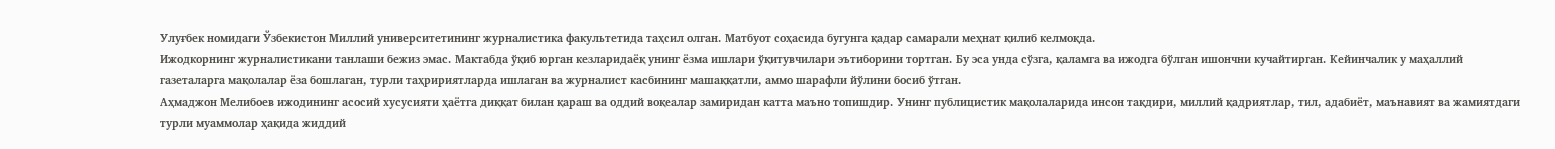Улуғбек номидаги Ўзбекистон Миллий университетининг журналистика факультетида таҳсил олган. Матбуот соҳасида бугунга қадар самарали меҳнат қилиб келмоқда.
Ижодкорнинг журналистикани танлаши бежиз эмас. Мактабда ўқиб юрган кезларидаёқ унинг ёзма ишлари ўқитувчилари эътиборини тортган. Бу эса унда сўзга, қаламга ва ижодга бўлган ишончни кучайтирган. Кейинчалик у маҳаллий газеталарга мақолалар ёза бошлаган, турли таҳририятларда ишлаган ва журналист касбининг машаққатли, аммо шарафли йўлини босиб ўтган.
Аҳмаджон Мелибоев ижодининг асосий хусусияти ҳаётга диққат билан қараш ва оддий воқеалар замиридан катта маъно топишдир. Унинг публицистик мақолаларида инсон тақдири, миллий қадриятлар, тил, адабиёт, маънавият ва жамиятдаги турли муаммолар ҳақида жиддий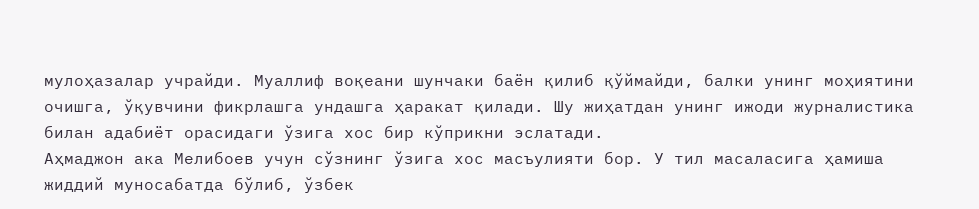мулоҳазалар учрайди. Муаллиф воқеани шунчаки баён қилиб қўймайди, балки унинг моҳиятини очишга, ўқувчини фикрлашга ундашга ҳаракат қилади. Шу жиҳатдан унинг ижоди журналистика билан адабиёт орасидаги ўзига хос бир кўприкни эслатади.
Аҳмаджон ака Мелибоев учун сўзнинг ўзига хос масъулияти бор. У тил масаласига ҳамиша жиддий муносабатда бўлиб, ўзбек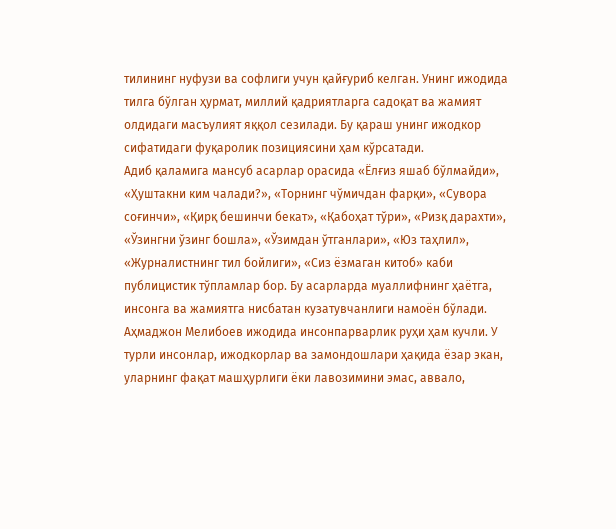тилининг нуфузи ва софлиги учун қайғуриб келган. Унинг ижодида тилга бўлган ҳурмат, миллий қадриятларга садоқат ва жамият олдидаги масъулият яққол сезилади. Бу қараш унинг ижодкор сифатидаги фуқаролик позициясини ҳам кўрсатади.
Адиб қаламига мансуб асарлар орасида «Ёлғиз яшаб бўлмайди», «Ҳуштакни ким чалади?», «Торнинг чўмичдан фарқи», «Сувора соғинчи», «Қирқ бешинчи бекат», «Қабоҳат тўри», «Ризқ дарахти», «Ўзингни ўзинг бошла», «Ўзимдан ўтганлари», «Юз таҳлил», «Журналистнинг тил бойлиги», «Сиз ёзмаган китоб» каби публицистик тўпламлар бор. Бу асарларда муаллифнинг ҳаётга, инсонга ва жамиятга нисбатан кузатувчанлиги намоён бўлади.
Аҳмаджон Мелибоев ижодида инсонпарварлик руҳи ҳам кучли. У турли инсонлар, ижодкорлар ва замондошлари ҳақида ёзар экан, уларнинг фақат машҳурлиги ёки лавозимини эмас, аввало,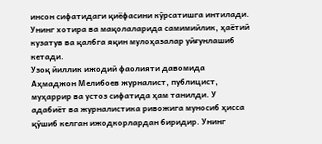инсон сифатидаги қиёфасини кўрсатишга интилади. Унинг хотира ва мақолаларида самимийлик, ҳаётий кузатув ва қалбга яқин мулоҳазалар уйғунлашиб кетади.
Узоқ йиллик ижодий фаолияти давомида Аҳмаджон Мелибоев журналист, публицист, муҳаррир ва устоз сифатида ҳам танилди. У адабиёт ва журналистика ривожига муносиб ҳисса қўшиб келган ижодкорлардан биридир. Унинг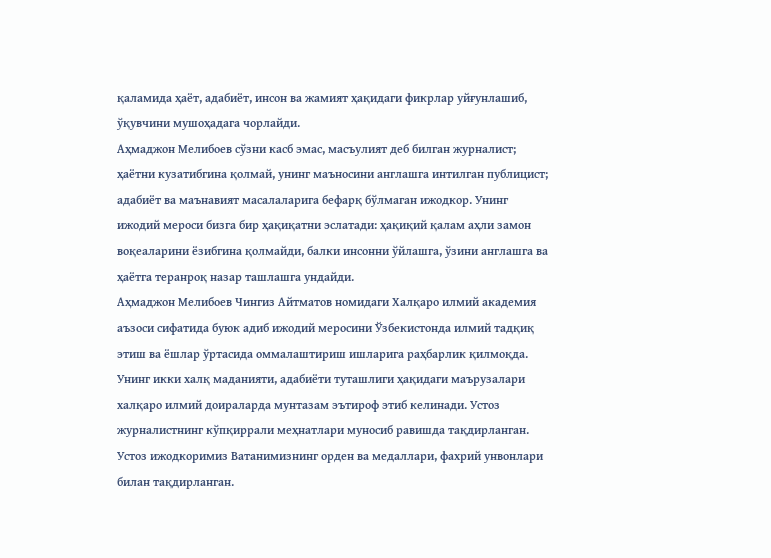қаламида ҳаёт, адабиёт, инсон ва жамият ҳақидаги фикрлар уйғунлашиб, ўқувчини мушоҳадага чорлайди.
Аҳмаджон Мелибоев сўзни касб эмас, масъулият деб билган журналист; ҳаётни кузатибгина қолмай, унинг маъносини англашга интилган публицист; адабиёт ва маънавият масалаларига бефарқ бўлмаган ижодкор. Унинг ижодий мероси бизга бир ҳақиқатни эслатади: ҳақиқий қалам аҳли замон воқеаларини ёзибгина қолмайди, балки инсонни ўйлашга, ўзини англашга ва ҳаётга теранроқ назар ташлашга ундайди.
Аҳмаджон Мелибоев Чингиз Айтматов номидаги Халқаро илмий академия аъзоси сифатида буюк адиб ижодий меросини Ўзбекистонда илмий тадқиқ этиш ва ёшлар ўртасида оммалаштириш ишларига раҳбарлик қилмоқда. Унинг икки халқ маданияти, адабиёти туташлиги ҳақидаги маърузалари халқаро илмий доираларда мунтазам эътироф этиб келинади. Устоз журналистнинг кўпқиррали меҳнатлари муносиб равишда тақдирланган. Устоз ижодкоримиз Ватанимизнинг орден ва медаллари, фахрий унвонлари билан тақдирланган.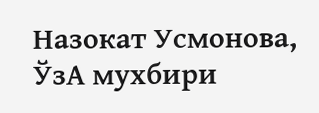Назокат Усмонова,
ЎзА мухбири